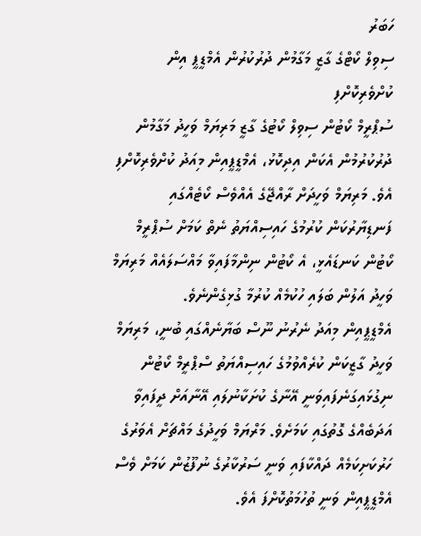ހަބަރު
ސިވިލް ކޯޓްގެ ގާޒީ މަގާމުން ދުރުކުރުން އެމްޑީޕީ އިން ކުށްވެރިކޮށްފި
ސުޕްރީމް ކޯޓުން ސިވިލް ކޯޓުގެ ގާޒީ މަރިޔަމް ވަހީދު މަގާމުން ދުރުކުރުމުން އެކަން އިދިކޮޅު، އެމްޑީޕީއިން މިއަދު ކުށްވެރިކޮށްފި އެވެ. މަރިޔަމް ވަހީދަށް ރާއްޖޭގެ އެއްވެސް ކޯޓެއްގައި ފަނޑިޔާރުކަން ކުރުމުގެ ހައިސިއްޔަތު ނެތް ކަމަށް ސުޕްރީމް ކޯޓުން ކަނޑައެޅީ، އެ ކޯޓުން ނިންމާފައިވާ މައްސަލައެއް މަރިޔަމް ވަހީދު އަލުން ބަލައި ހުކުމެއް ކުރުމާ ގުޅިގެންނެވެ.
އެމްޑީޕީއިން މިއަދު ނެރުނު ނޫސް ބަޔާނެއްގައި ބުނީ، މަރިޔަމް ވަހީދު ގާޒީކަން ކުރެއްވުމުގެ ހައިސިއްޔަތު ސްޕްރީމް ކޯޓުން ނިގުޅައިގަނެފައިވަނީ އޭނާގެ ކުށަކާނުލައި އޭނާއަށް ދީފައިވާ އަދަބެއްގެ ގޮތުގައި ކަމަށެވެ. މަރްޔަމް ވަހީދުގެ މައްޗަށް އެވަރުގެ ހަރުކަށިކަމެއް ދައްކާފައި ވަނީ ސަރުކާރުގެ ނުފޫޒުން ކަމަށް ވެސް އެމްޑީޕީއިން ވަނީ ތުހުމަތުކޮށްފަ އެވެ.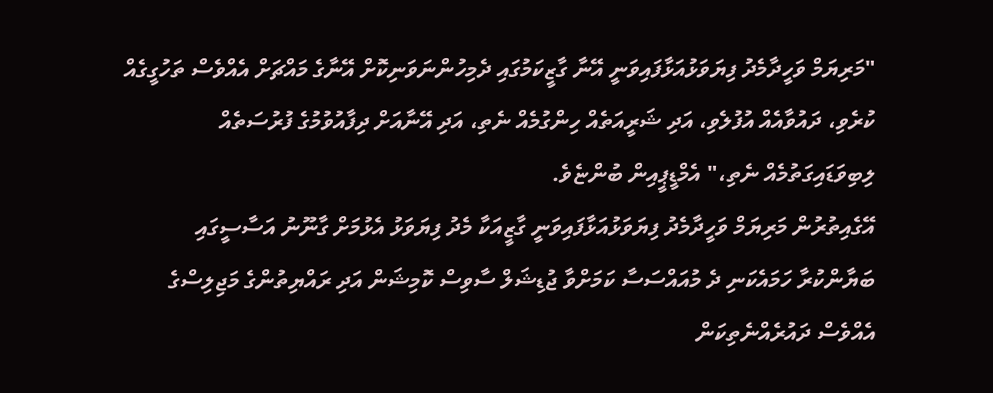"މަރިޔަމް ވަހީދާމެދު ފިޔަވަޅުއަޅާފައިވަނީ އޭނާ ގާޒީކަމުގައި ދެމިހުންނަވަނިކޮށް އޭނާގެ މައްޗަށް އެއްވެސް ތަހުގީގެއް ކުރެވި، ދައުވާއެއް އުފުލެވި، އަދި ޝަރީއަތެއް ހިންގުމެއް ނެތި، އަދި އޭނާއަށް ދިފާއުވުމުގެ ފުރުސަތެއް ލިބިވަޑައިގަތުމެއް ނެތި،" އެމްޑީޕީއިން ބުންޏެވެ.
އޭގެއިތުރުން މަރިޔަމް ވަހީދާމެދު ފިޔަވަޅުއަޅާފައިވަނީ ގާޒީއަކާ މެދު ފިޔަވަޅު އެޅުމަށް ގާނޫނު އަސާސީގައި ބަޔާންކުރާ ހަމައެކަނި ދެ މުއައްސަސާ ކަމަށްވާ ޖުޑިޝަލް ސާވިސް ކޮމިޝަން އަދި ރައްޔިތުންގެ މަޖިލިސްގެ އެއްވެސް ދައުރެއްނެތިކަން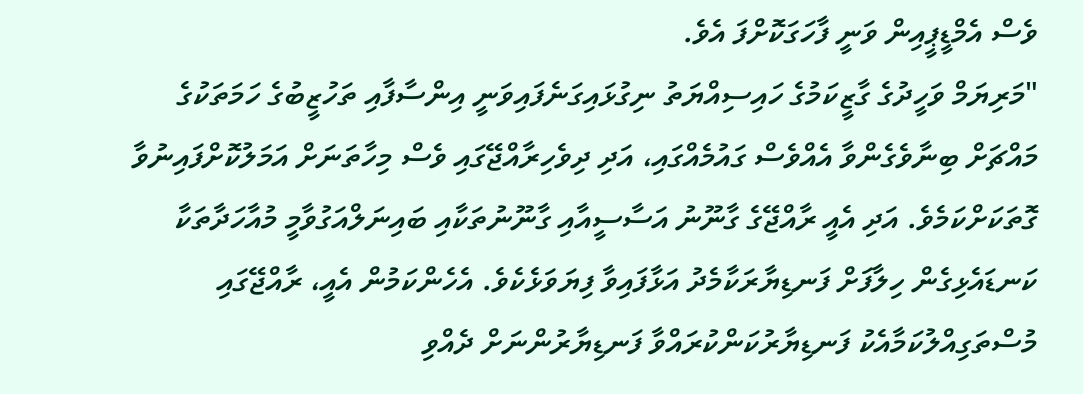ވެސް އެމްޑީޕީއިން ވަނީ ފާހަގަކޮށްފަ އެވެ.
"މަރިޔަމް ވަހީދުގެ ގާޒީކަމުގެ ހައިސިއްޔަތު ނިގުޅައިގަނެފައިވަނީ އިންސާފާއި ތަހުޒީބުގެ ހަމަތަކުގެ މައްޗަށް ބިނާވެގެންވާ އެއްވެސް ގައުމެއްގައި، އަދި ދިވެހިރާއްޖޭގައި ވެސް މިހާތަނަށް އަމަލުކޮށްފައިނުވާ ގޮތަކަށްކަމެވެ. އަދި އެއީ ރާއްޖޭގެ ގާނޫނު އަސާސީއާއި ގާނޫނުތަކާއި ބައިނަލްއަގުވާމީ މުއާހަދާތަކާ ކަނޑައެޅިގެން ހިލާފަށް ފަނޑިޔާރަކާމެދު އަޅާފައިވާ ފިޔަވަޅެކެވެ. އެހެންކަމުން އެއީ، ރާއްޖޭގައި މުސްތަގިއްލުކަމާއެކު ފަނޑިޔާރުކަންކުރައްވާ ފަނޑިޔާރުންނަށް ދެއްވި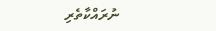ނުރައްކާތެރި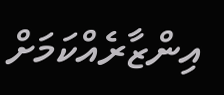އިންޒާރެއްކަމަށް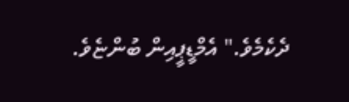ދެކެމެވެ." އެމްޑީޕީއިން ބުންޏެވެ.